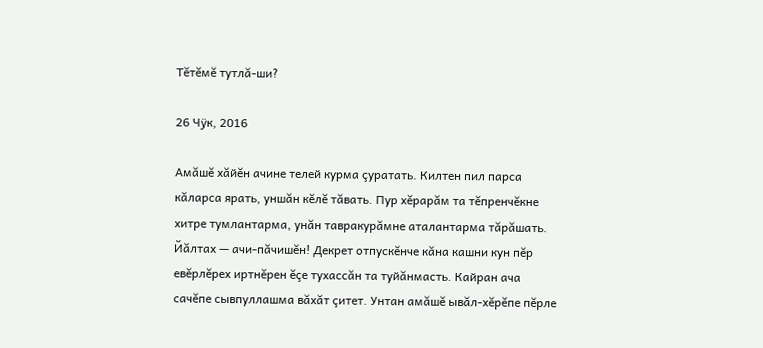Тĕтĕмĕ тутлă-ши?

26 Чÿк, 2016

Амăшĕ хăйĕн ачине телей курма çуратать. Килтен пил парса кăларса ярать, уншăн кĕлĕ тăвать. Пур хĕрарăм та тĕпренчĕкне хитре тумлантарма, унăн тавракурăмне аталантарма тăрăшать. Йăлтах — ачи-пăчишĕн! Декрет отпускĕнче кăна кашни кун пĕр евĕрлĕрех иртнĕрен ĕçе тухассăн та туйăнмасть. Кайран ача сачĕпе сывпуллашма вăхăт çитет. Унтан амăшĕ ывăл-хĕрĕпе пĕрле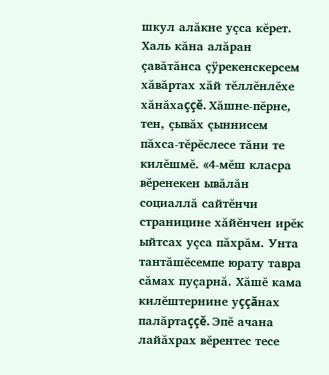шкул алăкне уçса кĕрет. Халь кăна алăран çавăтăнса çÿрекенскерсем хăвăртах хăй тĕллĕнлĕхе хăнăхаççĕ. Хăшне-пĕрне, тен, çывăх çыннисем пăхса-тĕрĕслесе тăни те килĕшмĕ. «4-мĕш класра вĕренекен ывăлăн социаллă сайтĕнчи страницине хăйĕнчен ирĕк ыйтсах уçса пăхрăм. Унта тантăшĕсемпе юрату тавра сăмах пуçарнă. Хăшĕ кама килĕштернине уççăнах палăртаççĕ. Эпĕ ачана лайăхрах вĕрентес тесе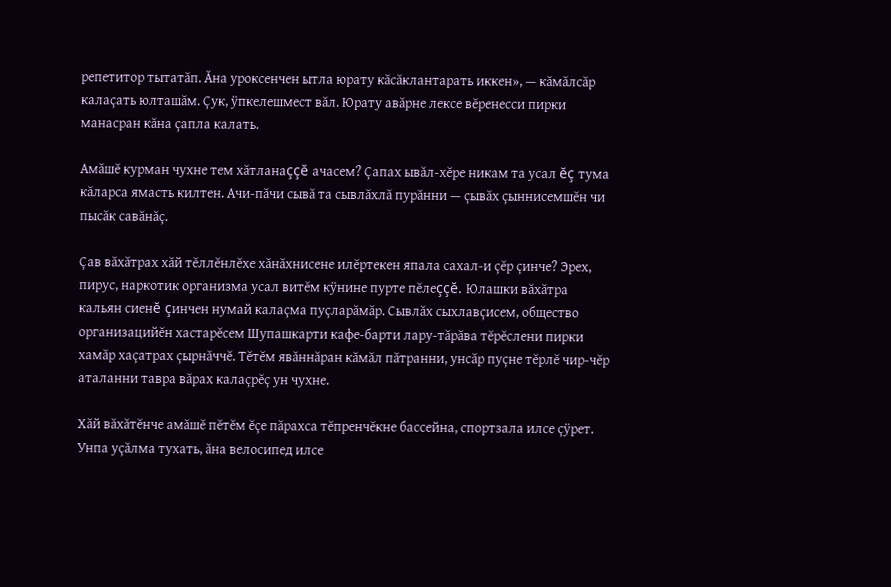репетитор тытатăп. Ăна уроксенчен ытла юрату кăсăклантарать иккен», — кăмăлсăр калаçать юлташăм. Çук, ÿпкелешмест вăл. Юрату авăрне лексе вĕренесси пирки манасран кăна çапла калать.

Амăшĕ курман чухне тем хăтланаççĕ ачасем? Çапах ывăл-хĕре никам та усал ĕç тума кăларса ямасть килтен. Ачи-пăчи сывă та сывлăхлă пурăнни — çывăх çыннисемшĕн чи пысăк савăнăç.

Çав вăхăтрах хăй тĕллĕнлĕхе хăнăхнисене илĕртекен япала сахал-и çĕр çинче? Эрех, пирус, наркотик организма усал витĕм кÿнине пурте пĕлеççĕ. Юлашки вăхăтра кальян сиенĕ çинчен нумай калаçма пуçларăмăр. Сывлăх сыхлавçисем, общество организацийĕн хастарĕсем Шупашкарти кафе-барти лару-тăрăва тĕрĕслени пирки хамăр хаçатрах çырнăччĕ. Тĕтĕм явăннăран кăмăл пăтранни, унсăр пуçне тĕрлĕ чир-чĕр аталанни тавра вăрах калаçрĕç ун чухне.

Хăй вăхăтĕнче амăшĕ пĕтĕм ĕçе пăрахса тĕпренчĕкне бассейна, спортзала илсе çÿрет. Унпа уçăлма тухать, ăна велосипед илсе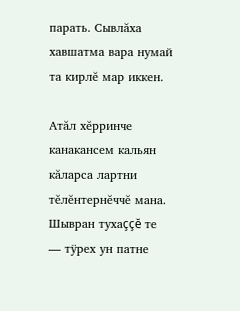парать. Сывлăха хавшатма вара нумай та кирлĕ мар иккен.

Атăл хĕрринче канакансем кальян кăларса лартни тĕлĕнтернĕччĕ мана. Шывран тухаççĕ те — тÿрех ун патне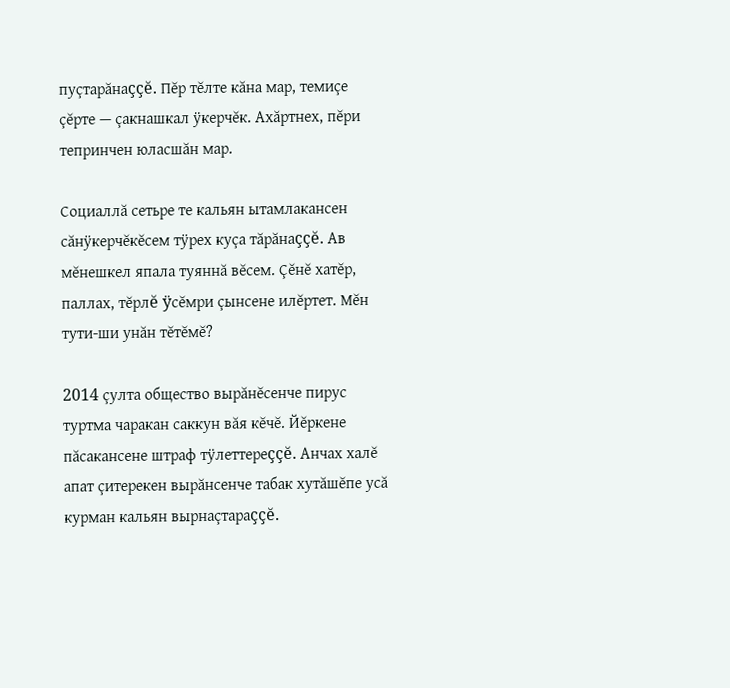пуçтарăнаççĕ. Пĕр тĕлте кăна мар, темиçе çĕрте — çакнашкал ÿкерчĕк. Ахăртнех, пĕри тепринчен юласшăн мар.

Социаллă сетьре те кальян ытамлакансен сăнÿкерчĕкĕсем тÿрех куçа тăрăнаççĕ. Ав мĕнешкел япала туяннă вĕсем. Çĕнĕ хатĕр, паллах, тĕрлĕ ÿсĕмри çынсене илĕртет. Мĕн тути-ши унăн тĕтĕмĕ?

2014 çулта общество вырăнĕсенче пирус туртма чаракан саккун вăя кĕчĕ. Йĕркене пăсакансене штраф тÿлеттереççĕ. Анчах халĕ апат çитерекен вырăнсенче табак хутăшĕпе усă курман кальян вырнаçтараççĕ.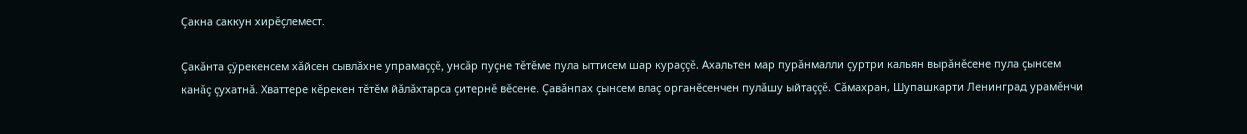Çакна саккун хирĕçлемест.

Çакăнта çÿрекенсем хăйсен сывлăхне упрамаççĕ, унсăр пуçне тĕтĕме пула ыттисем шар кураççĕ. Ахальтен мар пурăнмалли çуртри кальян вырăнĕсене пула çынсем канăç çухатнă. Хваттере кĕрекен тĕтĕм йăлăхтарса çитернĕ вĕсене. Çавăнпах çынсем влаç органĕсенчен пулăшу ыйтаççĕ. Сăмахран, Шупашкарти Ленинград урамĕнчи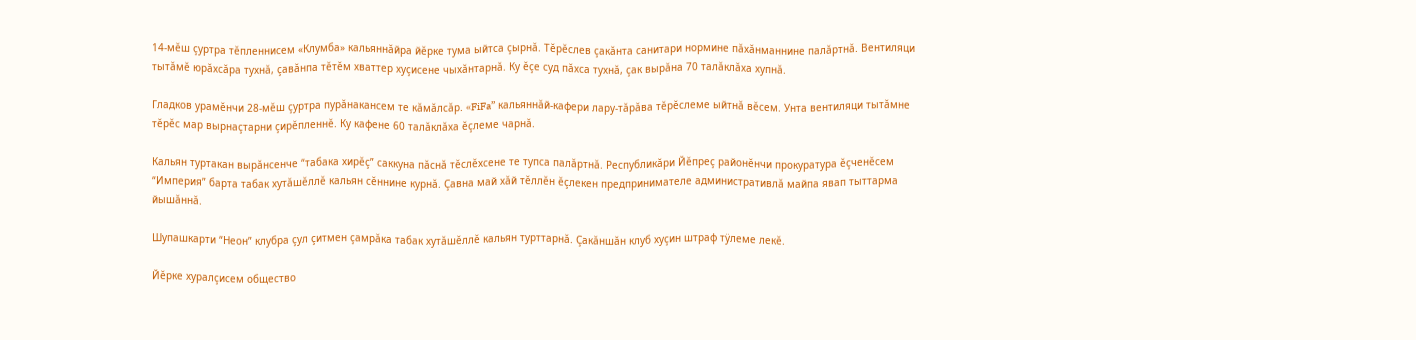14-мĕш çуртра тĕпленнисем «Клумба» кальяннăйра йĕрке тума ыйтса çырнă. Тĕрĕслев çакăнта санитари нормине пăхăнманнине палăртнă. Вентиляци тытăмĕ юрăхсăра тухнă, çавăнпа тĕтĕм хваттер хуçисене чыхăнтарнă. Ку ĕçе суд пăхса тухнă, çак вырăна 70 талăклăха хупнă.

Гладков урамĕнчи 28-мĕш çуртра пурăнакансем те кăмăлсăр. «FiFa” кальяннăй-кафери лару-тăрăва тĕрĕслеме ыйтнă вĕсем. Унта вентиляци тытăмне тĕрĕс мар вырнаçтарни çирĕпленнĕ. Ку кафене 60 талăклăха ĕçлеме чарнă.

Кальян туртакан вырăнсенче “табака хирĕç” саккуна пăснă тĕслĕхсене те тупса палăртнă. Республикăри Йĕпреç районĕнчи прокуратура ĕçченĕсем “Империя” барта табак хутăшĕллĕ кальян сĕннине курнă. Çавна май хăй тĕллĕн ĕçлекен предпринимателе административлă майпа явап тыттарма йышăннă.

Шупашкарти “Неон” клубра çул çитмен çамрăка табак хутăшĕллĕ кальян турттарнă. Çакăншăн клуб хуçин штраф тÿлеме лекĕ.

Йĕрке хуралçисем общество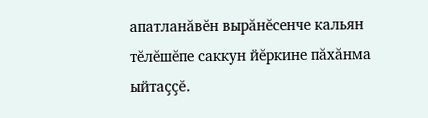апатланăвĕн вырăнĕсенче кальян тĕлĕшĕпе саккун йĕркине пăхăнма ыйтаççĕ.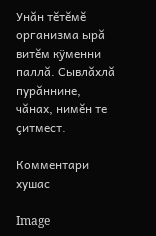Унăн тĕтĕмĕ организма ырă витĕм кÿменни паллă. Сывлăхлă пурăннине, чăнах, нимĕн те çитмест.

Комментари хушас

Image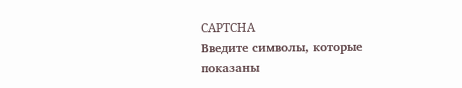CAPTCHA
Введите символы, которые показаны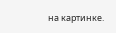на картинке.